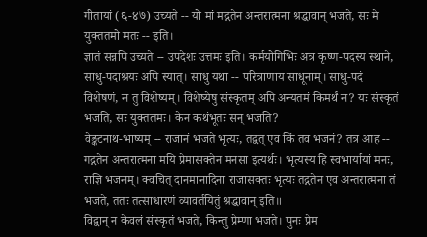गीतायां (६-४७) उच्यते -- यो मां मद्गतेन अन्तरात्मना श्रद्धावान् भजते, सः मे युक्ततमो मतः -- इति।
ज्ञातं सन्नपि उच्यते -- उपदेशः उत्तमः इति। कर्मयोगिभिः अत्र कृष्ण-पदस्य स्थाने, साधु-पदाश्रयः अपि स्यात्। साधु यथा -- परित्राणाय साधूनाम्। साधु-पदं विशेषणं, न तु विशेष्यम्। विशेष्येषु संस्कृतम् अपि अन्यतमं किमर्थं न? यः संस्कृतं भजति, सः युक्ततमः। केन कथंभूतः सन् भजति?
वेङ्कटनाथ-भाष्यम् -- राजानं भजते भृत्यः, तद्वत् एव किं तव भजनं? तत्र आह -- गद्गतेन अन्तरात्मना मयि प्रेमासक्तेन मनसा इत्यर्थः। भृत्यस्य हि स्वभार्यायां मनः, राज्ञि भजनम्। क्वचित् दानमानादिना राजासक्तः भृत्यः तद्गतेन एव अन्तरात्मना तं भजते, ततः तत्साधारणं व्यावर्तयितुं श्रद्धावान् इति॥
विद्वान् न केवलं संस्कृतं भजते, किन्तु प्रेम्णा भजते। पुनः प्रेम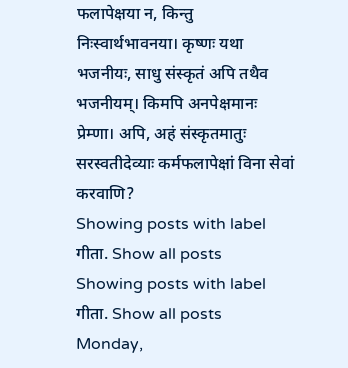फलापेक्षया न, किन्तु निःस्वार्थभावनया। कृष्णः यथा भजनीयः, साधु संस्कृतं अपि तथैव भजनीयम्। किमपि अनपेक्षमानः प्रेम्णा। अपि, अहं संस्कृतमातुः सरस्वतीदेव्याः कर्मफलापेक्षां विना सेवां करवाणि?
Showing posts with label गीता. Show all posts
Showing posts with label गीता. Show all posts
Monday,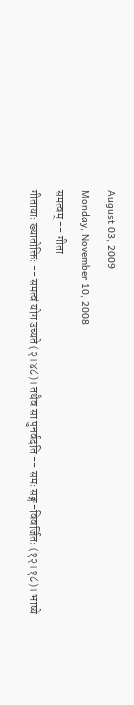August 03, 2009
Monday, November 10, 2008
समत्वम् -- गीता
गीतायाः ख्यातोक्तिः -- समत्वं योग उच्यते (२।४८)। तथैव सा पुनर्वदति -- समः सङ्ग-विवर्जितः (१२।१८)। भाष्ये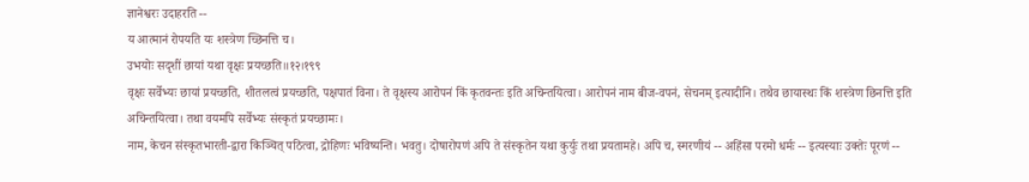ज्ञानेश्वरः उदाहरति --
य आत्मानं रोपयति यः शस्त्रेण च्छिनत्ति च।
उभयोः सदृशीं छायां यथा वृक्षः प्रयच्छति॥१२।१९९
वृक्षः सर्वेभ्यः छायां प्रयच्छति, शीतलत्वं प्रयच्छति, पक्षपातं विना। ते वृक्षस्य आरोपनं किं कृतवन्तः इति अचिन्तयित्वा। आरोपनं नाम बीज-वपनं, सेचनम् इत्यादीनि। तथैव छायास्थः किं शस्त्रेण छिनत्ति इति अचिन्तयित्वा। तथा वयमपि सर्वेभ्यः संस्कृतं प्रयच्छामः।
नाम, केचन संस्कृतभारती-द्वारा किञ्चित् पठित्वा, द्रोहिणः भविष्यन्ति। भवतु। दोषारोपणं अपि ते संस्कृतेन यथा कुर्युः तथा प्रयतामहे। अपि च, स्मरणीयं -- अहिंसा परमो धर्मः -- इत्यस्याः उक्तेः पूरणं --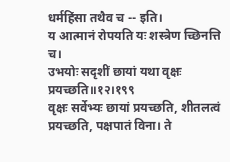धर्महिंसा तथैव च -- इति।
य आत्मानं रोपयति यः शस्त्रेण च्छिनत्ति च।
उभयोः सदृशीं छायां यथा वृक्षः प्रयच्छति॥१२।१९९
वृक्षः सर्वेभ्यः छायां प्रयच्छति, शीतलत्वं प्रयच्छति, पक्षपातं विना। ते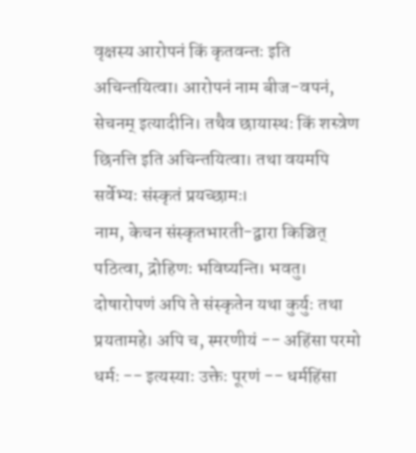वृक्षस्य आरोपनं किं कृतवन्तः इति अचिन्तयित्वा। आरोपनं नाम बीज-वपनं, सेचनम् इत्यादीनि। तथैव छायास्थः किं शस्त्रेण छिनत्ति इति अचिन्तयित्वा। तथा वयमपि सर्वेभ्यः संस्कृतं प्रयच्छामः।
नाम, केचन संस्कृतभारती-द्वारा किञ्चित् पठित्वा, द्रोहिणः भविष्यन्ति। भवतु। दोषारोपणं अपि ते संस्कृतेन यथा कुर्युः तथा प्रयतामहे। अपि च, स्मरणीयं -- अहिंसा परमो धर्मः -- इत्यस्याः उक्तेः पूरणं -- धर्महिंसा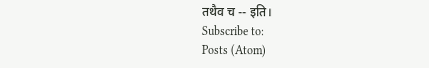तथैव च -- इति।
Subscribe to:
Posts (Atom)